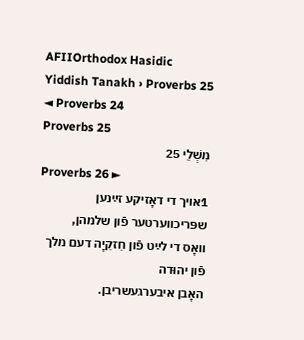AFIIOrthodox Hasidic Yiddish Tanakh › Proverbs 25
◄ Proverbs 24
Proverbs 25
מִשְׁלֵי 25
Proverbs 26 ►
1אױך די דאָזיקע זײַנען שפּריכװערטער פֿון שלמהן,
װאָס די לײַט פֿון חִזקִיָה דעם מלך פֿון יהוּדה
האָבן איבערגעשריבן.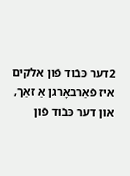2דער כּבֿוד פֿון אלֹקים איז פֿאַרבאָרגן אַ זאַך,
און דער כּבֿוד פֿון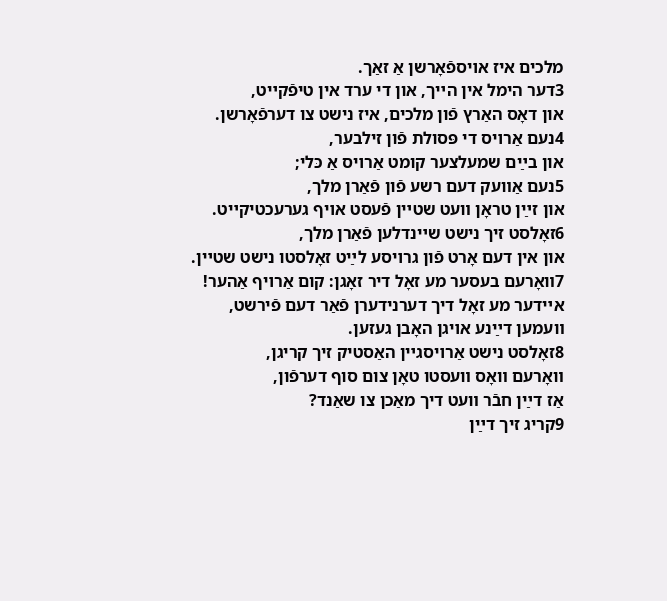מלכים איז אױספֿאָרשן אַ זאַך.
3דער הימל אין הײך, און די ערד אין טיפֿקײט,
און דאָס האַרץ פֿון מלכים, איז נישט צו דערפֿאָרשן.
4נעם אַרױס די פּסולת פֿון זילבער,
און בײַם שמעלצער קומט אַרױס אַ כּלי;
5נעם אַװעק דעם רשע פֿון פֿאַרן מלך,
און זײַן טראָן װעט שטײן פֿעסט אױף גערעכטיקײט.
6זאָלסט זיך נישט שײנדלען פֿאַרן מלך,
און אין דעם אָרט פֿון גרױסע לײַט זאָלסטו נישט שטײן.
7װאָרעם בעסער מע זאָל דיר זאָגן: קום אַרױף אַהער!
אײדער מע זאָל דיך דערנידערן פֿאַר דעם פֿירשט,
װעמען דײַנע אױגן האָבן געזען.
8זאָלסט נישט אַרױסגײן האַסטיק זיך קריגן,
װאָרעם װאָס װעסטו טאָן צום סוף דערפֿון,
אַז דײַן חבֿר װעט דיך מאַכן צו שאַנד?
9קריג זיך דײַן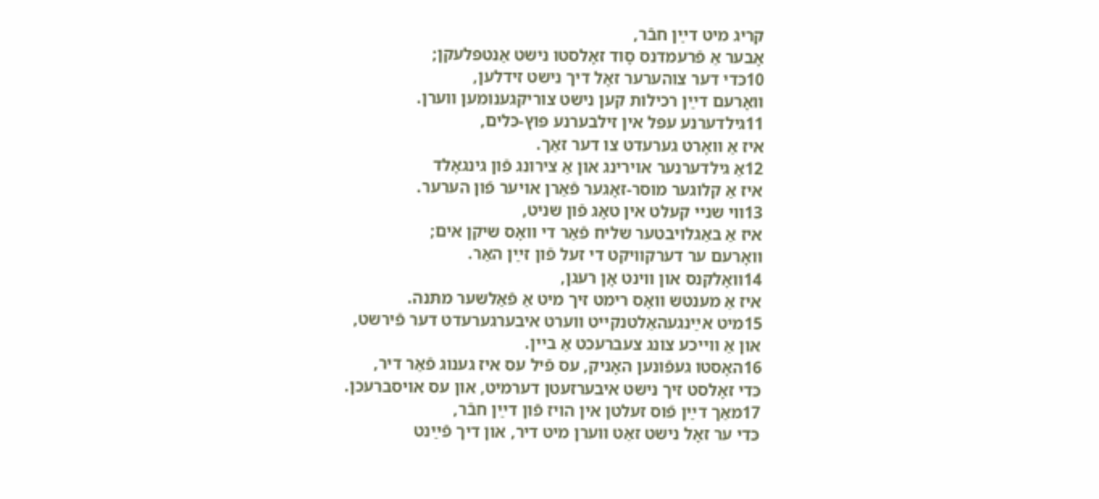קריג מיט דײַן חבֿר,
אָבער אַ פֿרעמדנס סָוד זאָלסטו נישט אַנטפּלעקן;
10כּדי דער צוהערער זאָל דיך נישט זידלען,
װאָרעם דײַן רכילות קען נישט צוריקגענומען װערן.
11גילדערנע עפּל אין זילבערנע פּוץ-כּלים,
איז אַ װאָרט גערעדט צו דער זאַך.
12אַ גילדערנער אױרינג און אַ צירונג פֿון גינגאָלד
איז אַ קלוגער מוסר-זאָגער פֿאַרן אױער פֿון הערער.
13װי שנײ קעלט אין טאָג פֿון שניט,
איז אַ באַגלױבטער שליח פֿאַר די װאָס שיקן אים;
װאָרעם ער דערקװיקט די זעל פֿון זײַן האַר.
14װאָלקנס און װינט אָן רעגן,
איז אַ מענטש װאָס רימט זיך מיט אַ פֿאַלשער מתּנה.
15מיט אײַנגעהאַלטנקײט װערט איבערגערעדט דער פֿירשט,
און אַ װײכע צונג צעברעכט אַ בײן.
16האָסטו געפֿונען האָניק, עס פֿיל עס איז גענוג פֿאַר דיר,
כּדי זאָלסט זיך נישט איבערזעטן דערמיט, און עס אױסברעכן.
17מאַך דײַן פֿוס זעלטן אין הױז פֿון דײַן חבֿר,
כּדי ער זאָל נישט זאַט װערן מיט דיר, און דיך פֿײַנט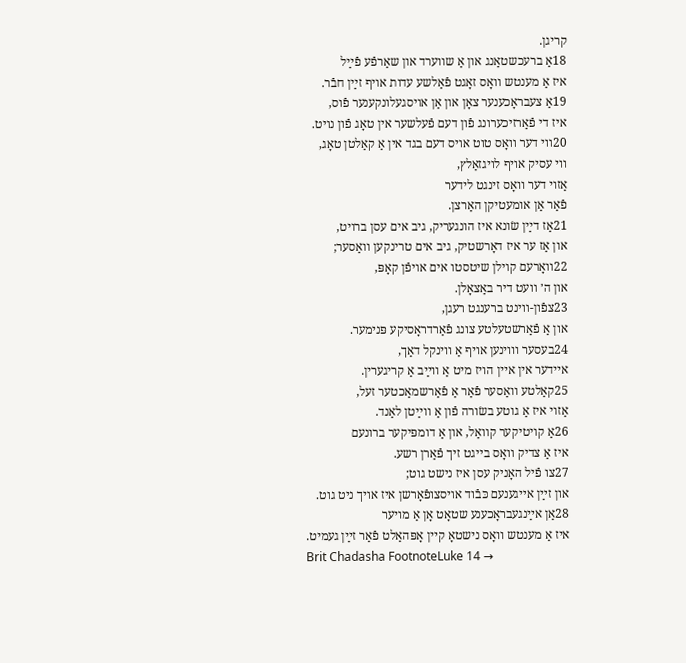קריגן.
18אַ ברעכשטאַנג און אַ שװערד און שאַרפֿע פֿײַל
איז אַ מענטש װאָס זאָגט פֿאַלשע עדות אױף זײַן חבֿר.
19אַ צעבראָכענער צאָן און אַן אױסגעלונקענער פֿוס,
איז די פֿאַרזיכערונג פֿון דעם פֿעלשער אין טאָג פֿון נױט.
20װי דער װאָס טוט אױס דעם בגד אין אַ קאַלטן טאָג,
װי עסיק אױף לױגזאַלץ,
אַזױ דער װאָס זינגט לידער
פֿאַר אַן אומעטיקן האַרצן.
21אַז דײַן שׂונא איז הונגעריק, גיב אים עסן ברױט,
און אַז ער איז דאָרשטיק, גיב אים טרינקען װאַסער;
22װאָרעם קױלן שיטסטו אים אױפֿן קאָפּ,
און ה׳ װעט דיר באַצאָלן.
23צפֿון-װינט ברענגט רעגן,
און אַ פֿאַרשטעלטע צונג פֿאַרדראָסיקע פּנימער.
24בעסער װױנען אױף אַ װינקל דאַך,
אײדער אין אײן הױז מיט אַ װײַב אַ קריגערין.
25קאַלטע װאַסער פֿאַר אַ פֿאַרשמאַכטער זעל,
אַזױ איז אַ גוטע בשׂורה פֿון אַ װײַטן לאַנד.
26אַ קױטיקער קװאַל, און אַ דומפּיקער ברונעם
איז אַ צדיק װאָס בײגט זיך פֿאַרן רשע.
27צו פֿיל האָניק עסן איז נישט גוט;
און זײַן אײגענעם כּבֿוד אױסצופֿאָרשן איז אױך ניט גוט.
28אַן אײַנגעבראָכענע שטאָט אָן אַ מױער
איז אַ מענטש װאָס נישטאָ קײן אָפּהאַלט פֿאַר זײַן געמיט.
Brit Chadasha FootnoteLuke 14 →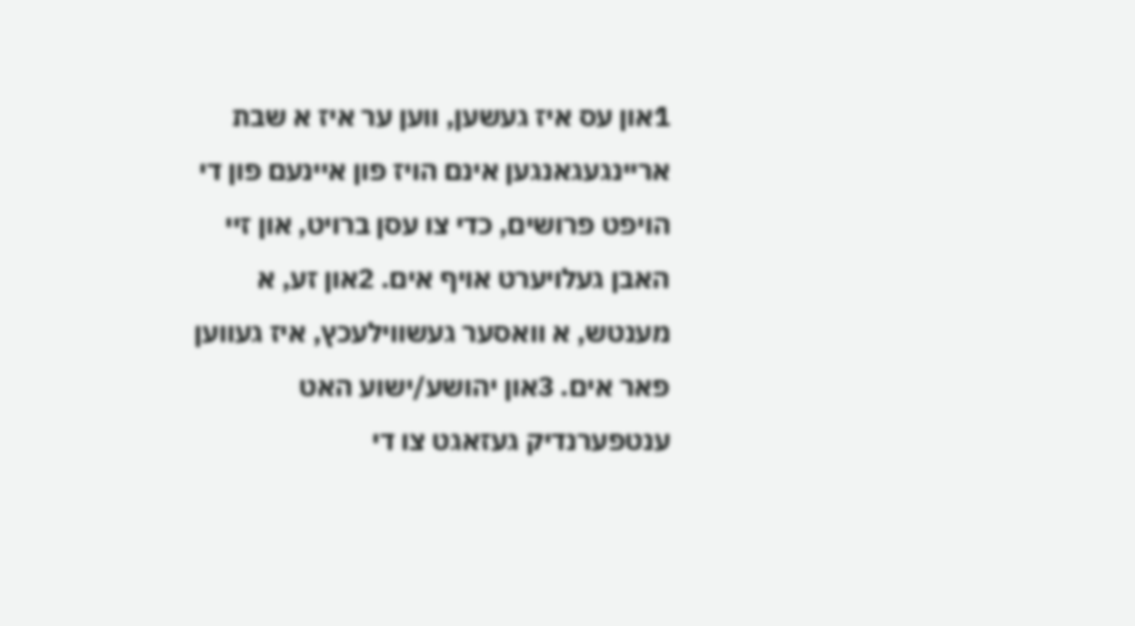1און עס איז געשען, ווען ער איז א שבת אריינגעגאנגען אינם הויז פון איינעם פון די הויפט פרושים, כדי צו עסן ברויט, און זיי האבן געלויערט אויף אים. 2און זע, א מענטש, א וואסער געשווילעכץ, איז געווען פאר אים. 3און יהושע/ישוע האט ענטפערנדיק געזאגט צו די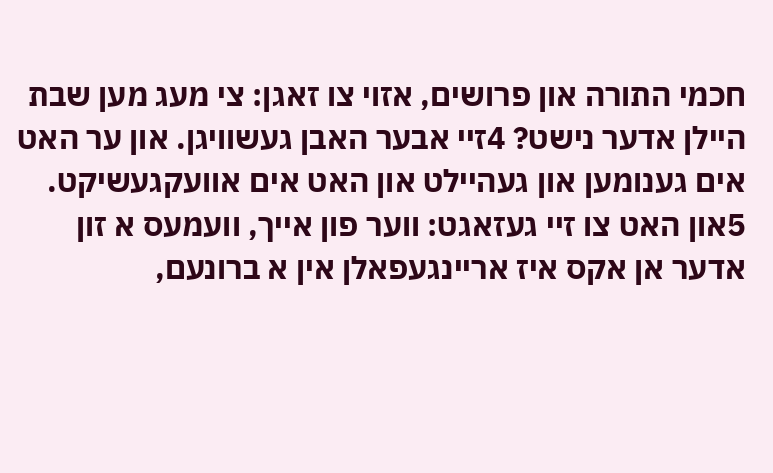חכמי התורה און פרושים, אזוי צו זאגן: צי מעג מען שבת היילן אדער נישט? 4זיי אבער האבן געשוויגן. און ער האט אים גענומען און געהיילט און האט אים אוועקגעשיקט. 5און האט צו זיי געזאגט: ווער פון אייך, וועמעס א זון אדער אן אקס איז אריינגעפאלן אין א ברונעם,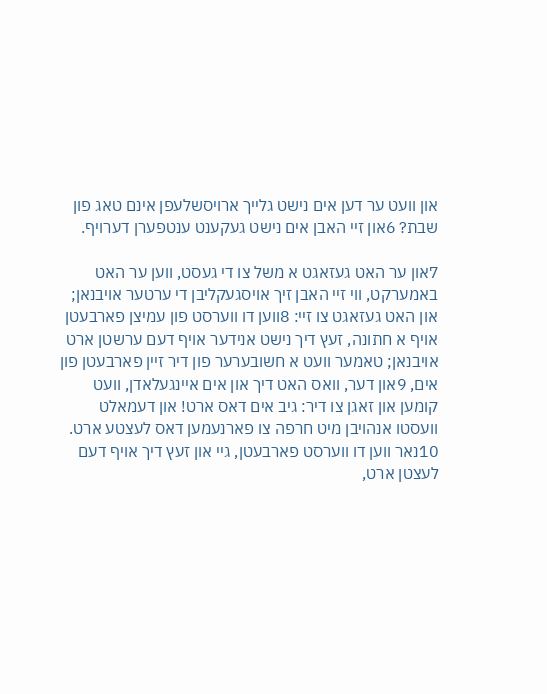און וועט ער דען אים נישט גלייך ארויסשלעפן אינם טאג פון שבת? 6און זיי האבן אים נישט געקענט ענטפערן דערויף.

7און ער האט געזאגט א משל צו די געסט, ווען ער האט באמערקט, ווי זיי האבן זיך אויסגעקליבן די ערטער אויבנאן; און האט געזאגט צו זיי: 8ווען דו ווערסט פון עמיצן פארבעטן אויף א חתונה, זעץ דיך נישט אנידער אויף דעם ערשטן ארט אויבנאן; טאמער וועט א חשובערער פון דיר זיין פארבעטן פון אים, 9און דער, וואס האט דיך און אים איינגעלאדן, וועט קומען און זאגן צו דיר: גיב אים דאס ארט! און דעמאלט וועסטו אנהויבן מיט חרפה צו פארנעמען דאס לעצטע ארט. 10נאר ווען דו ווערסט פארבעטן, גיי און זעץ דיך אויף דעם לעצטן ארט,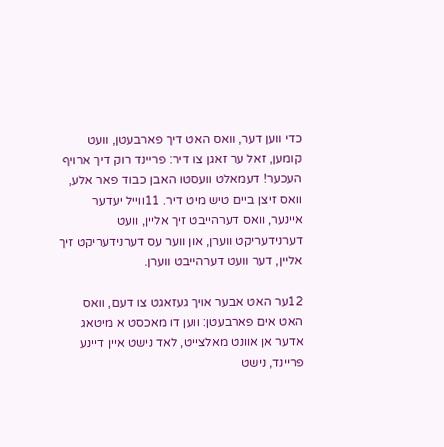כדי ווען דער, וואס האט דיך פארבעטן, וועט קומען, זאל ער זאגן צו דיר: פריינד רוק דיך ארויף העכער! דעמאלט וועסטו האבן כבוד פאר אלע, וואס זיצן ביים טיש מיט דיר. 11ווייל יעדער איינער, וואס דערהייבט זיך אליין, וועט דערנידעריקט ווערן, און ווער עס דערנידעריקט זיך אליין, דער וועט דערהייבט ווערן.

12ער האט אבער אויך געזאגט צו דעם, וואס האט אים פארבעטן: ווען דו מאכסט א מיטאג אדער אן אוונט מאלצייט, לאד נישט איין דיינע פריינד, נישט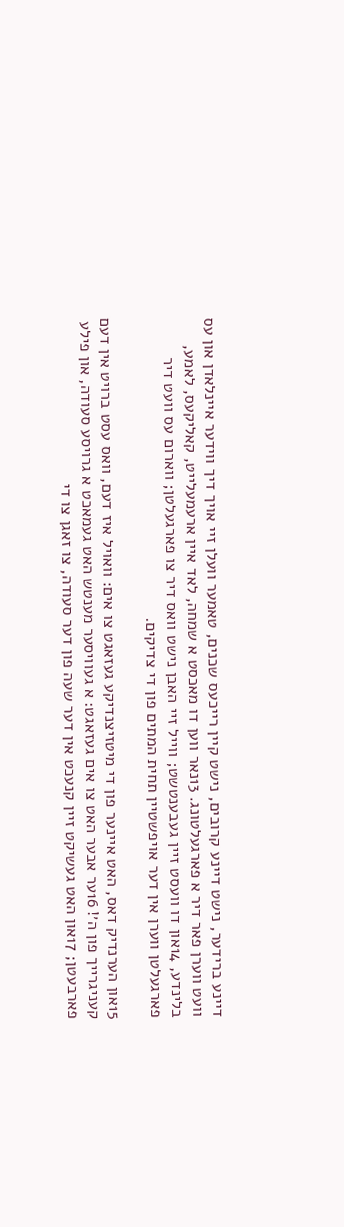דיינע ברידער, נישט דיינע קרובים, נישט קיין רייכעס שכנים, טאמער וועלן זיי אויך דיך ווידער איינלאדן און עס וועט ווערן פאר דיר א פארגעלטונג. 13נאר ווען דו מאכסט א שמחה, לאד איין ארעמעלייט, קאליקעס, לאמע, בלינדע, 14און דו וועסט זיין געבענטשט; ווייל זיי האבן נישט וואס דיר צו פארגעלטן; ווארום עס וועט דיר פארגעלטן ווערן אין דער אויפשטיין תחית המתים פון די צדיקים.

15און הערנדיק דאס, האט איינער פון די מיטזיצנדיקע געזאגט צו אים: וואויל איז דעם, וואס עסט ברויט אין דעם קעניגרייך פון ה׳! 16ער אבער האט צו אים געזאגט: א געוויסער מענטש האט געמאכט א גרויסע סעודה, און פילע פארבעטן; 17און האט געשיקט זיין קנעכט אין דער שעה פון דער סעודה, צו זאגן צו די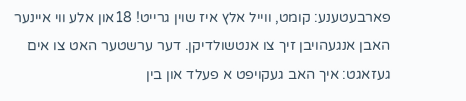פארבעטענע: קומט, ווייל אלץ איז שוין גרייט! 18און אלע ווי איינער האבן אנגעהויבן זיך צו אנטשולדיקן. דער ערשטער האט צו אים געזאגט: איך האב געקויפט א פעלד און בין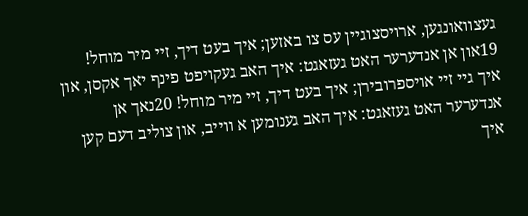געצוואונגען, ארויסצוגיין עס צו באזען; איך בעט דיך, זיי מיר מוחל! 19און אן אנדערער האט געזאגט: איך האב געקויפט פינף יאך אקסן, און איך גיי זיי אויספרובירן; איך בעט דיך, זיי מיר מוחל! 20נאך אן אנדערער האט געזאגט: איך האב גענומען א ווייב, און צוליב דעם קען איך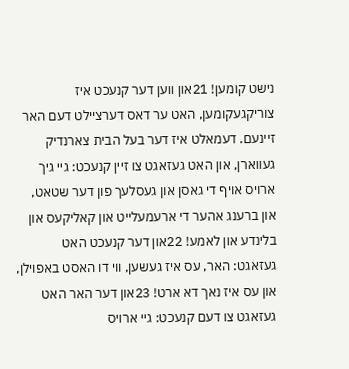נישט קומען! 21און ווען דער קנעכט איז צוריקגעקומען, האט ער דאס דערציילט דעם האר זיינעם. דעמאלט איז דער בעל הבית צארנדיק געווארן, און האט געזאגט צו זיין קנעכט: גיי גיך ארויס אויף די גאסן און געסלעך פון דער שטאט, און ברענג אהער די ארעמעלייט און קאליקעס און בלינדע און לאמע! 22און דער קנעכט האט געזאגט: האר, עס איז געשען, ווי דו האסט באפוילן, און עס איז נאך דא ארט! 23און דער האר האט געזאגט צו דעם קנעכט: גיי ארויס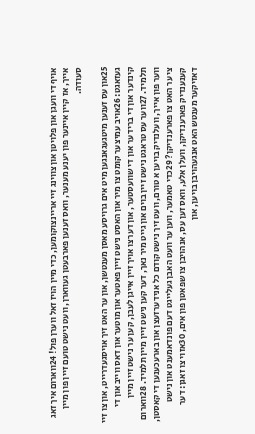אויף די וועגן און פלויטן און צווינג זיי אריינצוקומען, כדי מיין הויז זאל ווערן פול! 24ווארום איך זאג אייך, אז קיין איינער פון יענע מענער, וואס זענען פארבעטן געווארן, וועט נישט טועם זיין פון מיין סעודה.

25און עס זענען מיטגעגאנגען מיט אים גרויסע מאסן מענטשן, און ער האט זיך אויסגעדרייט, און צו זיי געזאגט: 26אויב עמיצער קומט צו מיר און האסט נישט זיין פאטער און מוטער און דאס ווייב און די קינדער און די ברידער און די שוועסטער, און דערצו אויך זיין אייגן לעבן, קען ער נישט זיין מיין תלמיד. 27ווער עס טראגט נישט זיין בוים און גייט מיר נאך, דער קען נישט זיין מיין תלמיד. 28ווארום ווער פון אייך, וועלנדיק בויען א טורם, וועט זיך נישט קודם כל אנידערזעצן און בארעכענען די קאסטן, צי ער האט צו פארענדיקן? 29כדי טאמער, ווען ער וועט האבן געלייגט דעם פונדאמענט און נישט קענענדיק פארענדיקן, וועלן אלע, וואס זען עס, אנהויבן צו שפאטן פון אים, 30אזוי צו זאגן: דער דאזיקער מענטש האט אנגעהויבן בויען, און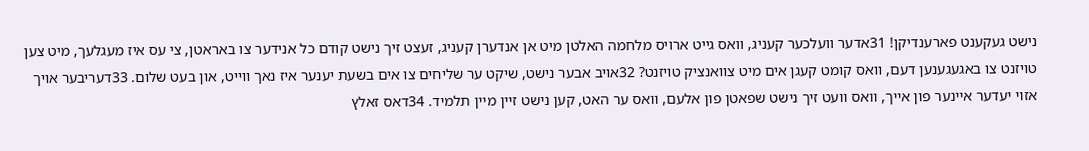נישט געקענט פארענדיקן! 31אדער וועלכער קעניג, וואס גייט ארויס מלחמה האלטן מיט אן אנדערן קעניג, זעצט זיך נישט קודם כל אנידער צו באראטן, צי עס איז מעגלעך, מיט צען טויזנט צו באגעגענען דעם, וואס קומט קעגן אים מיט צוואנציק טויזנט? 32אויב אבער נישט, שיקט ער שליחים צו אים בשעת יענער איז נאך ווייט, און בעט שלום. 33דעריבער אויך אזוי יעדער איינער פון אייך, וואס וועט זיך נישט שפאטן פון אלעם, וואס ער האט, קען נישט זיין מיין תלמיד. 34דאס זאלץ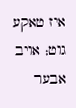איז טאקע גוט; אויב אבער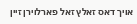אויך דאס זאלץ זאל פארלוירן זיין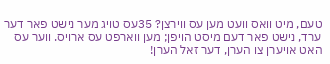טעם, מיט וואס וועט מען עס ווירצן? 35עס טויג מער נישט פאר דער ערד, נישט פאר דעם מיסט הויפן; מען ווארפט עס ארויס. ווער עס האט אויערן צו הערן, דער זאל הערן!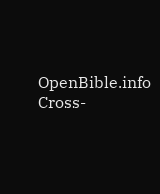OpenBible.info Cross-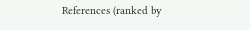References (ranked by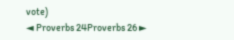vote)
◄ Proverbs 24Proverbs 26 ►